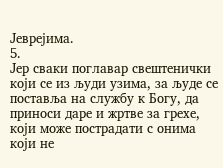Јеврејима.
5.
Јер сваки поглавар свештенички који се из људи узима, за људе се поставља на службу к Богу, да приноси даре и жртве за грехе,
који може пострадати с онима који не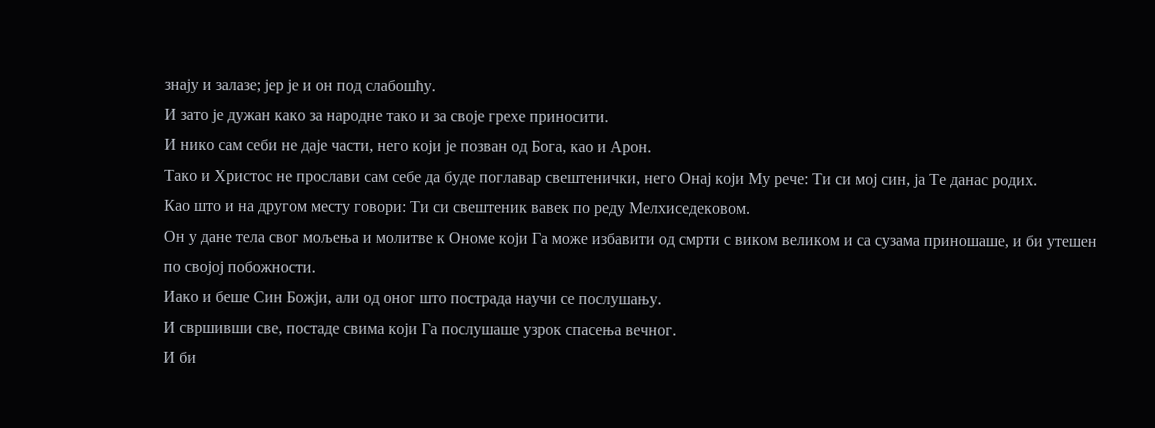знају и залазе; јер је и он под слабошћу.
И зато је дужан како за народне тако и за своје грехе приносити.
И нико сам себи не даје части, него који је позван од Бога, као и Арон.
Тако и Христос не прослави сам себе да буде поглавар свештенички, него Онај који Му рече: Ти си мој син, ја Те данас родих.
Као што и на другом месту говори: Ти си свештеник вавек по реду Мелхиседековом.
Он у дане тела свог мољења и молитве к Ономе који Га може избавити од смрти с виком великом и са сузама приношаше, и би утешен по својој побожности.
Иако и беше Син Божји, али од оног што пострада научи се послушању.
И свршивши све, постаде свима који Га послушаше узрок спасења вечног.
И би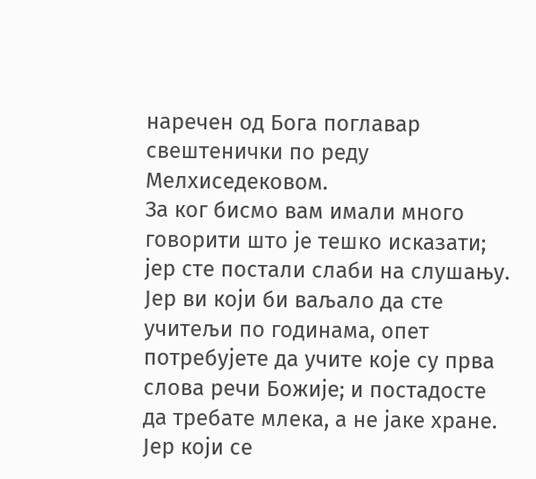наречен од Бога поглавар свештенички по реду Мелхиседековом.
За ког бисмо вам имали много говорити што је тешко исказати; јер сте постали слаби на слушању.
Јер ви који би ваљало да сте учитељи по годинама, опет потребујете да учите које су прва слова речи Божије; и постадосте да требате млека, а не јаке хране.
Јер који се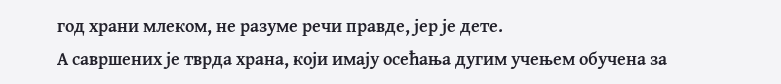год храни млеком, не разуме речи правде, јер је дете.
А савршених је тврда храна, који имају осећања дугим учењем обучена за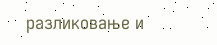разликовање и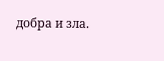добра и зла.